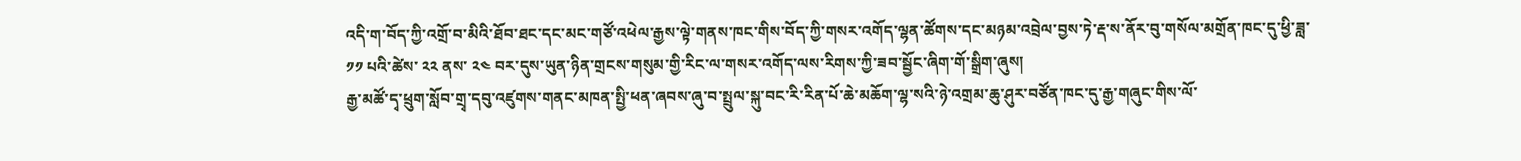འདི་ག་བོད་ཀྱི་འགྲོ་བ་མིའི་ཐོབ་ཐང་དང་མང་གཙོ་འཕེལ་རྒྱས་ལྟེ་གནས་ཁང་གིས་བོད་ཀྱི་གསར་འགོད་ལྷན་ཚོགས་དང་མཉམ་འབྲེལ་བྱས་ཏེ་རྡ་ས་ནོར་བུ་གསོལ་མགྲོན་ཁང་དུ་ཕྱི་ཟླ་ ༡༡ པའི་ཚེས་ ༢༢ ནས་ ༢༤ བར་དུས་ཡུན་ཉིན་གྲངས་གསུམ་གྱི་རིང་ལ་གསར་འགོད་ལས་རིགས་ཀྱི་ཟབ་སྦྱོང་ཞིག་གོ་སྒྲིག་ཞུས།
རྒྱ་མཚོ་དྭ་ཕྲུག་སློབ་གྲྭ་དབུ་འཛུགས་གནང་མཁན་སྤྱི་ཕན་ཞབས་ཞུ་བ་སྤྲུལ་སྐུ་བང་རི་རིན་པོ་ཆེ་མཆོག་ལྷ་སའི་ཉེ་འགྲམ་ཆུ་ཤུར་བཙོན་ཁང་དུ་རྒྱ་གཞུང་གིས་ལོ་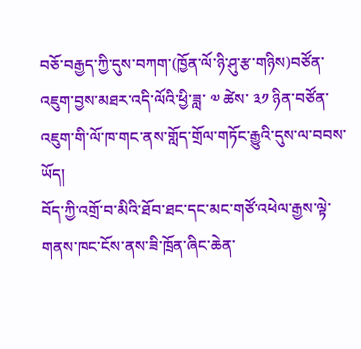བཅོ་བརྒྱད་ཀྱི་དུས་བཀག་(ཁྱོན་ལོ་ཉི་ཤུ་རྩ་གཉིས)བཙོན་འཇུག་བྱས་མཐར་འདི་ལོའི་ཕྱི་ཟླ་ ༧ ཚེས་ ༣༡ ཉིན་བཙོན་འཇུག་གི་ལོ་ཁ་གང་ནས་གློད་གྲོལ་གཏོང་རྒྱུའི་དུས་ལ་བབས་ཡོད།
བོད་ཀྱི་འགྲོ་བ་མིའི་ཐོབ་ཐང་དང་མང་གཙོ་འཕེལ་རྒྱས་ལྟེ་གནས་ཁང་ངོས་ནས་ཟི་ཁྲོན་ཞིང་ཆེན་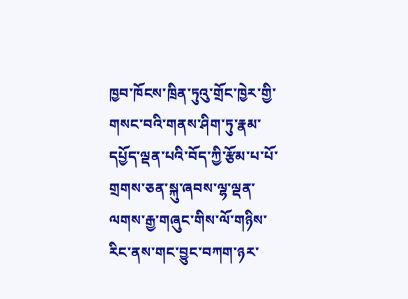ཁྱབ་ཁོངས་ཁྲིན་ཏུའུ་གྲོང་ཁྱེར་གྱི་གསང་བའི་གནས་ཤིག་ཏུ་རྣམ་དཔྱོད་ལྡན་པའི་བོད་ཀྱི་རྩོམ་པ་པོ་གྲགས་ཅན་སྐུ་ཞབས་ལྷ་ལྡན་ལགས་རྒྱ་གཞུང་གིས་ལོ་གཉིས་རིང་ནས་གང་བྱུང་བཀག་ཉར་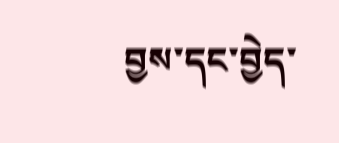བྱས་དང་བྱེད་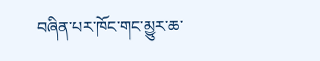བཞིན་པར་ཁོང་གང་མྱུར་ཆ་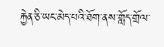རྐྱེན་ཅི་ཡང་མེད་པའི་ཐོག་ནས་གློད་གྲོལ་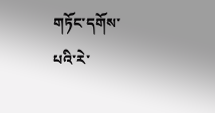གཏོང་དགོས་པའི་རེ་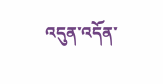འདུན་འདོན་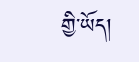གྱི་ཡོད།